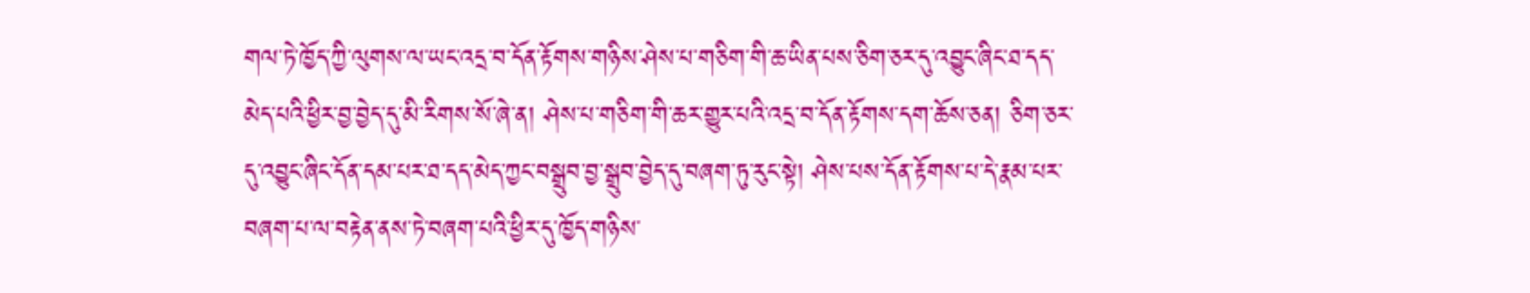གལ་ཏེ་ཁྱོད་ཀྱི་ལུགས་ལ་ཡང་འདྲ་བ་དོན་རྟོགས་གཉིས་ཤེས་པ་གཅིག་གི་ཆ་ཡིན་པས་ཅིག་ཅར་དུ་འབྱུང་ཞིང་ཐ་དད་མེད་པའི་ཕྱིར་བྱ་བྱེད་དུ་མི་རིགས་སོ་ཞེ་ན། ཤེས་པ་གཅིག་གི་ཆར་གྱུར་པའི་འདྲ་བ་དོན་རྟོགས་དག་ཆོས་ཅན། ཅིག་ཅར་དུ་འབྱུང་ཞིང་དོན་དམ་པར་ཐ་དད་མེད་ཀྱང་བསྒྲུབ་བྱ་སྒྲུབ་བྱེད་དུ་བཞག་ཏུ་རུང་སྟེ། ཤེས་པས་དོན་རྟོགས་པ་དེ་རྣམ་པར་བཞག་པ་ལ་བརྟེན་ནས་ཏེ་བཞག་པའི་ཕྱིར་དུ་ཁྱོད་གཉིས་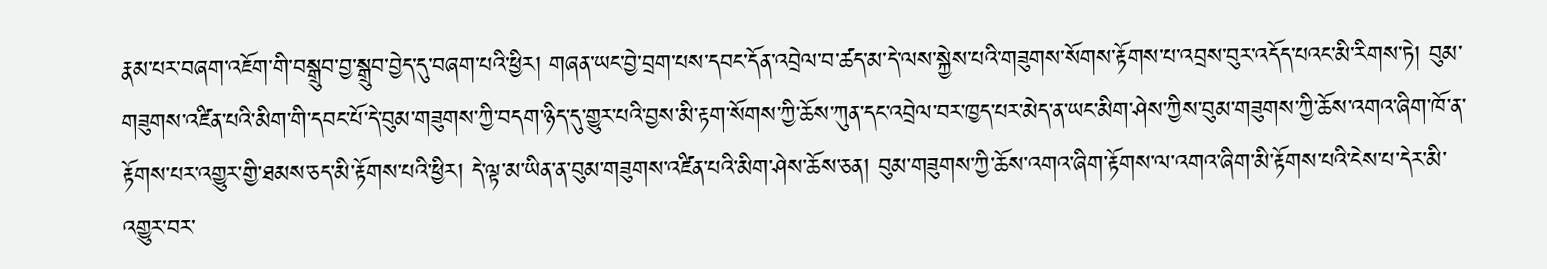རྣམ་པར་བཞག་འཇོག་གི་བསྒྲུབ་བྱ་སྒྲུབ་བྱེད་དུ་བཞག་པའི་ཕྱིར། གཞན་ཡང་བྱེ་བྲག་པས་དབང་དོན་འབྲེལ་བ་ཚད་མ་དེ་ལས་སྐྱེས་པའི་གཟུགས་སོགས་རྟོགས་པ་འབྲས་བུར་འདོད་པའང་མི་རིགས་ཏེ། བུམ་གཟུགས་འཛིན་པའི་མིག་གི་དབང་པོ་དེ་བུམ་གཟུགས་ཀྱི་བདག་ཉིད་དུ་གྱུར་པའི་བྱས་མི་རྟག་སོགས་ཀྱི་ཆོས་ཀུན་དང་འབྲེལ་བར་ཁྱད་པར་མེད་ན་ཡང་མིག་ཤེས་ཀྱིས་བུམ་གཟུགས་ཀྱི་ཆོས་འགའ་ཞིག་ཁོ་ན་རྟོགས་པར་འགྱུར་གྱི་ཐམས་ཅད་མི་རྟོགས་པའི་ཕྱིར། དེ་ལྟ་མ་ཡིན་ན་བུམ་གཟུགས་འཛིན་པའི་མིག་ཤེས་ཆོས་ཅན། བུམ་གཟུགས་ཀྱི་ཆོས་འགའ་ཞིག་རྟོགས་ལ་འགའ་ཞིག་མི་རྟོགས་པའི་ངེས་པ་དེར་མི་འགྱུར་བར་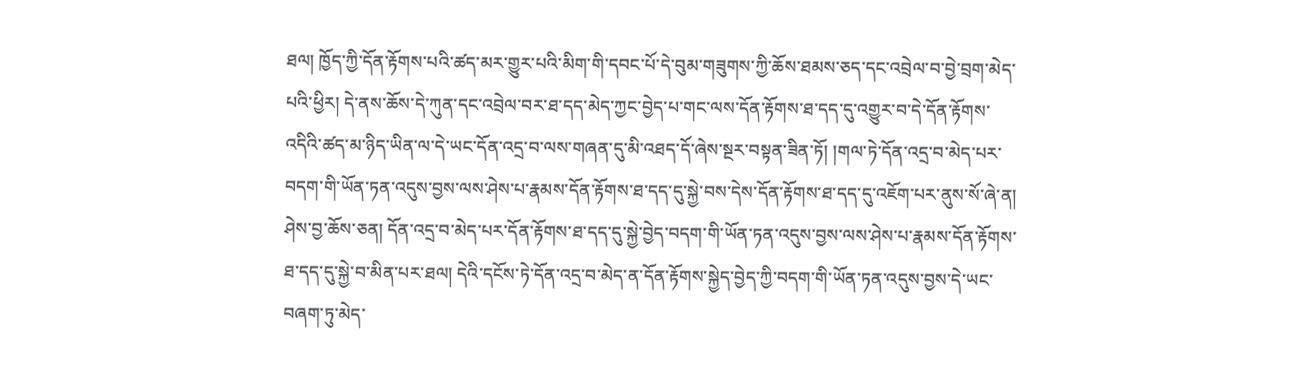ཐལ། ཁྱོད་ཀྱི་དོན་རྟོགས་པའི་ཚད་མར་གྱུར་པའི་མིག་གི་དབང་པོ་དེ་བུམ་གཟུགས་ཀྱི་ཆོས་ཐམས་ཅད་དང་འབྲེལ་བ་བྱེ་བྲག་མེད་པའི་ཕྱིར། དེ་ནས་ཆོས་དེ་ཀུན་དང་འབྲེལ་བར་ཐ་དད་མེད་ཀྱང་བྱེད་པ་གང་ལས་དོན་རྟོགས་ཐ་དད་དུ་འགྱུར་བ་དེ་དོན་རྟོགས་འདིའི་ཚད་མ་ཉིད་ཡིན་ལ་དེ་ཡང་དོན་འདྲ་བ་ལས་གཞན་དུ་མི་འཐད་དོ་ཞེས་སྔར་བསྟན་ཟིན་ཏོ། །གལ་ཏེ་དོན་འདྲ་བ་མེད་པར་བདག་གི་ཡོན་ཏན་འདུས་བྱས་ལས་ཤེས་པ་རྣམས་དོན་རྟོགས་ཐ་དད་དུ་སྐྱེ་བས་དེས་དོན་རྟོགས་ཐ་དད་དུ་འཇོག་པར་ནུས་སོ་ཞེ་ན། ཤེས་བྱ་ཆོས་ཅན། དོན་འདྲ་བ་མེད་པར་དོན་རྟོགས་ཐ་དད་དུ་སྐྱེ་བྱེད་བདག་གི་ཡོན་ཏན་འདུས་བྱས་ལས་ཤེས་པ་རྣམས་དོན་རྟོགས་ཐ་དད་དུ་སྐྱེ་བ་མིན་པར་ཐལ། དེའི་དངོས་ཏེ་དོན་འདྲ་བ་མེད་ན་དོན་རྟོགས་སྐྱེད་བྱེད་ཀྱི་བདག་གི་ཡོན་ཏན་འདུས་བྱས་དེ་ཡང་བཞག་ཏུ་མེད་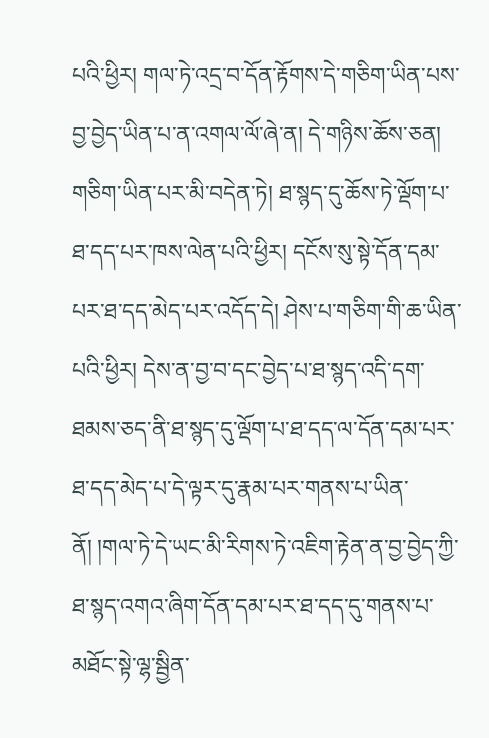པའི་ཕྱིར། གལ་ཏེ་འདྲ་བ་དོན་རྟོགས་དེ་གཅིག་ཡིན་པས་བྱ་བྱེད་ཡིན་པ་ན་འགལ་ལོ་ཞེ་ན། དེ་གཉིས་ཆོས་ཅན། གཅིག་ཡིན་པར་མི་བདེན་ཏེ། ཐ་སྙད་དུ་ཆོས་ཏེ་ལྡོག་པ་ཐ་དད་པར་ཁས་ལེན་པའི་ཕྱིར། དངོས་སུ་སྟེ་དོན་དམ་པར་ཐ་དད་མེད་པར་འདོད་དེ། ཤེས་པ་གཅིག་གི་ཆ་ཡིན་པའི་ཕྱིར། དེས་ན་བྱ་བ་དང་བྱེད་པ་ཐ་སྙད་འདི་དག་ཐམས་ཅད་ནི་ཐ་སྙད་དུ་ལྡོག་པ་ཐ་དད་ལ་དོན་དམ་པར་ཐ་དད་མེད་པ་དེ་ལྟར་དུ་རྣམ་པར་གནས་པ་ཡིན་ནོ། །གལ་ཏེ་དེ་ཡང་མི་རིགས་ཏེ་འཇིག་རྟེན་ན་བྱ་བྱེད་ཀྱི་ཐ་སྙད་འགའ་ཞིག་དོན་དམ་པར་ཐ་དད་དུ་གནས་པ་མཐོང་སྟེ་ལྷ་སྦྱིན་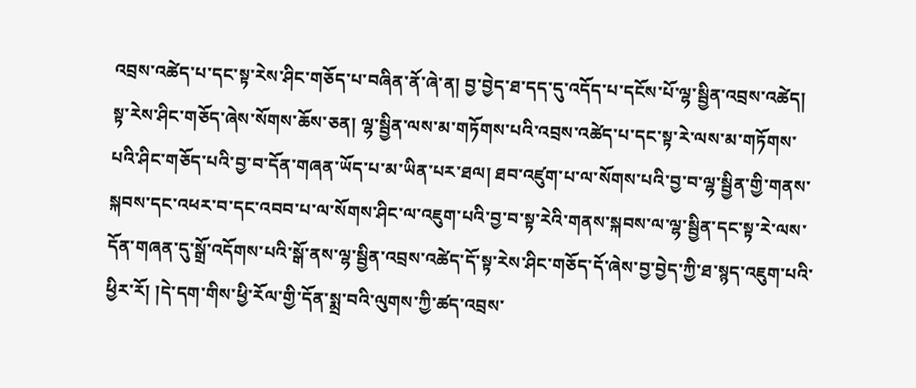འབྲས་འཚེད་པ་དང་སྟ་རེས་ཤིང་གཅོད་པ་བཞིན་ནོ་ཞེ་ན། བྱ་བྱེད་ཐ་དད་དུ་འདོད་པ་དངོས་པོ་ལྷ་སྦྱིན་འབྲས་འཚེད། སྟ་རེས་ཤིང་གཅོད་ཞེས་སོགས་ཆོས་ཅན། ལྷ་སྦྱིན་ལས་མ་གཏོགས་པའི་འབྲས་འཚེད་པ་དང་སྟ་རེ་ལས་མ་གཏོགས་པའི་ཤིང་གཅོད་པའི་བྱ་བ་དོན་གཞན་ཡོད་པ་མ་ཡིན་པར་ཐལ། ཐབ་འཛུག་པ་ལ་སོགས་པའི་བྱ་བ་ལྷ་སྦྱིན་གྱི་གནས་སྐབས་དང་འཕར་བ་དང་འབབ་པ་ལ་སོགས་ཤིང་ལ་འཇུག་པའི་བྱ་བ་སྟ་རེའི་གནས་སྐབས་ལ་ལྷ་སྦྱིན་དང་སྟ་རེ་ལས་དོན་གཞན་དུ་སྒྲོ་འདོགས་པའི་སྒོ་ནས་ལྷ་སྦྱིན་འབྲས་འཚེད་དོ་སྟ་རེས་ཤིང་གཅོད་དོ་ཞེས་བྱ་བྱེད་ཀྱི་ཐ་སྙད་འཇུག་པའི་ཕྱིར་རོ། །དེ་དག་གིས་ཕྱི་རོལ་གྱི་དོན་སྨྲ་བའི་ལུགས་ཀྱི་ཚད་འབྲས་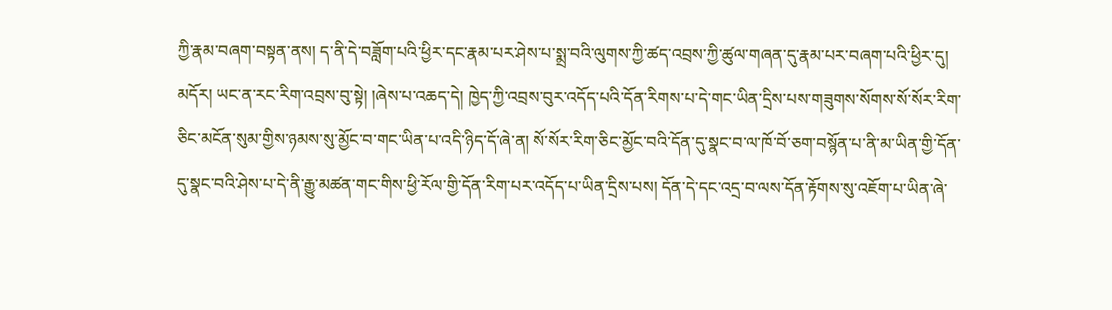ཀྱི་རྣམ་བཞག་བསྟན་ནས། ད་ནི་དེ་བཟློག་པའི་ཕྱིར་དང་རྣམ་པར་ཤེས་པ་སྨྲ་བའི་ལུགས་ཀྱི་ཚད་འབྲས་ཀྱི་ཚུལ་གཞན་དུ་རྣམ་པར་བཞག་པའི་ཕྱིར་དུ། མདོར། ཡང་ན་རང་རིག་འབྲས་བུ་སྟེ། །ཞེས་པ་འཆད་དེ། ཁྱེད་ཀྱི་འབྲས་བུར་འདོད་པའི་དོན་རིགས་པ་དེ་གང་ཡིན་དྲིས་པས་གཟུགས་སོགས་སོ་སོར་རིག་ཅིང་མངོན་སུམ་གྱིས་ཉམས་སུ་མྱོང་བ་གང་ཡིན་པ་འདི་ཉིད་དོ་ཞེ་ན། སོ་སོར་རིག་ཅིང་མྱོང་བའི་དོན་དུ་སྣང་བ་ལ་ཁོ་བོ་ཅག་བསྙོན་པ་ནི་མ་ཡིན་གྱི་དོན་དུ་སྣང་བའི་ཤེས་པ་དེ་ནི་རྒྱུ་མཚན་གང་གིས་ཕྱི་རོལ་གྱི་དོན་རིག་པར་འདོད་པ་ཡིན་དྲིས་པས། དོན་དེ་དང་འདྲ་བ་ལས་དོན་རྟོགས་སུ་འཇོག་པ་ཡིན་ཞེ་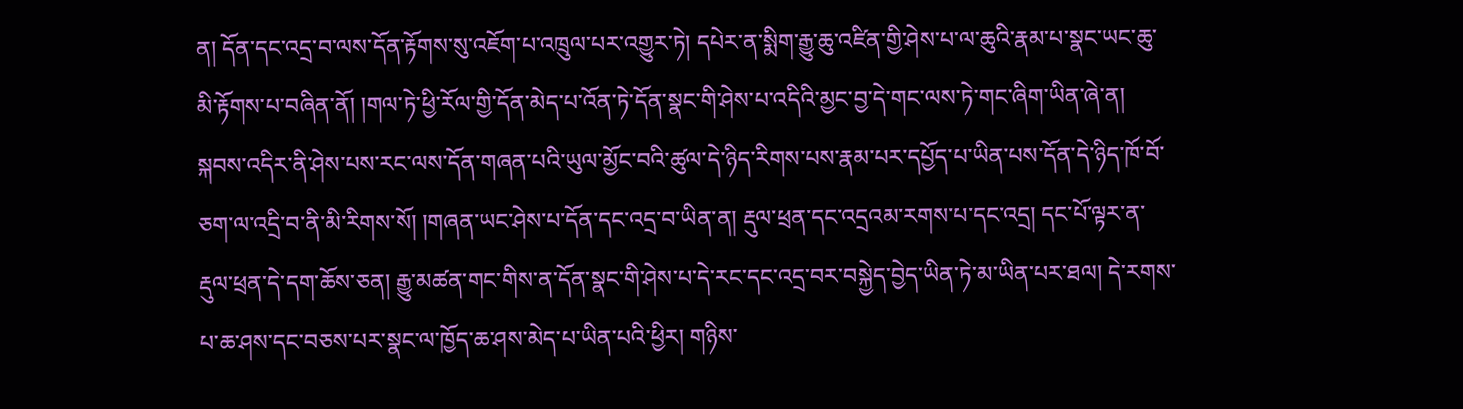ན། དོན་དང་འདྲ་བ་ལས་དོན་རྟོགས་སུ་འཇོག་པ་འཁྲུལ་པར་འགྱུར་ཏེ། དཔེར་ན་སྨིག་རྒྱུ་ཆུ་འཛིན་གྱི་ཤེས་པ་ལ་ཆུའི་རྣམ་པ་སྣང་ཡང་ཆུ་མི་རྟོགས་པ་བཞིན་ནོ། །གལ་ཏེ་ཕྱི་རོལ་གྱི་དོན་མེད་པ་འོན་ཏེ་དོན་སྣང་གི་ཤེས་པ་འདིའི་མྱང་བྱ་དེ་གང་ལས་ཏེ་གང་ཞིག་ཡིན་ཞེ་ན། སྐབས་འདིར་ནི་ཤེས་པས་རང་ལས་དོན་གཞན་པའི་ཡུལ་མྱོང་བའི་ཚུལ་དེ་ཉིད་རིགས་པས་རྣམ་པར་དཔྱོད་པ་ཡིན་པས་དོན་དེ་ཉིད་ཁོ་བོ་ཅག་ལ་འདྲི་བ་ནི་མི་རིགས་སོ། །གཞན་ཡང་ཤེས་པ་དོན་དང་འདྲ་བ་ཡིན་ན། རྡུལ་ཕྲན་དང་འདྲའམ་རགས་པ་དང་འདྲ། དང་པོ་ལྟར་ན་རྡུལ་ཕྲན་དེ་དག་ཆོས་ཅན། རྒྱུ་མཚན་གང་གིས་ན་དོན་སྣང་གི་ཤེས་པ་དེ་རང་དང་འདྲ་བར་བསྐྱེད་བྱེད་ཡིན་ཏེ་མ་ཡིན་པར་ཐལ། དེ་རགས་པ་ཆ་ཤས་དང་བཅས་པར་སྣང་ལ་ཁྱོད་ཆ་ཤས་མེད་པ་ཡིན་པའི་ཕྱིར། གཉིས་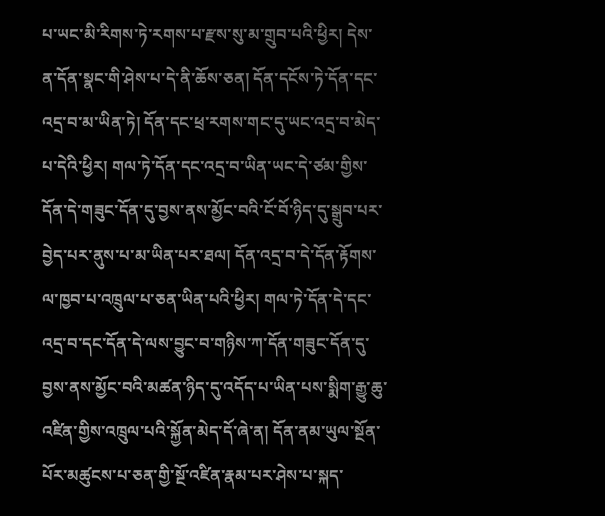པ་ཡང་མི་རིགས་ཏེ་རགས་པ་རྫས་སུ་མ་གྲུབ་པའི་ཕྱིར། དེས་ན་དོན་སྣང་གི་ཤེས་པ་དེ་ནི་ཆོས་ཅན། དོན་དངོས་ཏེ་དོན་དང་འདྲ་བ་མ་ཡིན་ཏེ། དོན་དང་ཕྲ་རགས་གང་དུ་ཡང་འདྲ་བ་མེད་པ་དེའི་ཕྱིར། གལ་ཏེ་དོན་དང་འདྲ་བ་ཡིན་ཡང་དེ་ཙམ་གྱིས་དོན་དེ་གཟུང་དོན་དུ་བྱས་ནས་མྱོང་བའི་ངོ་བོ་ཉིད་དུ་སྒྲུབ་པར་བྱེད་པར་ནུས་པ་མ་ཡིན་པར་ཐལ། དོན་འདྲ་བ་དེ་དོན་རྟོགས་ལ་ཁྱབ་པ་འཁྲུལ་པ་ཅན་ཡིན་པའི་ཕྱིར། གལ་ཏེ་དོན་དེ་དང་འདྲ་བ་དང་དོན་དེ་ལས་བྱུང་བ་གཉིས་ཀ་དོན་གཟུང་དོན་དུ་བྱས་ནས་མྱོང་བའི་མཚན་ཉིད་དུ་འདོད་པ་ཡིན་པས་སྨིག་རྒྱུ་ཆུ་འཛིན་གྱིས་འཁྲུལ་པའི་སྐྱོན་མེད་དོ་ཞེ་ན། དོན་ནམ་ཡུལ་སྔོན་པོར་མཚུངས་པ་ཅན་གྱི་སྔོ་འཛིན་རྣམ་པར་ཤེས་པ་སྐད་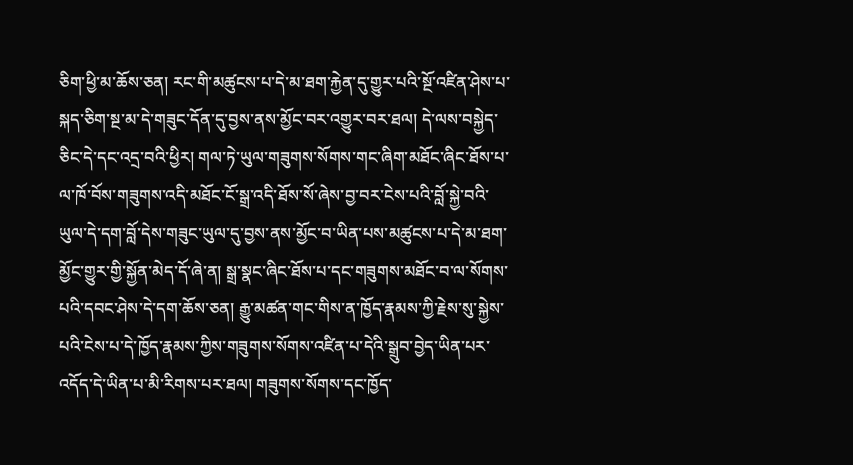ཅིག་ཕྱི་མ་ཆོས་ཅན། རང་གི་མཚུངས་པ་དེ་མ་ཐག་རྐྱེན་དུ་གྱུར་པའི་སྔོ་འཛིན་ཤེས་པ་སྐད་ཅིག་སྔ་མ་དེ་གཟུང་དོན་དུ་བྱས་ནས་མྱོང་བར་འགྱུར་བར་ཐལ། དེ་ལས་བསྐྱེད་ཅིང་དེ་དང་འདྲ་བའི་ཕྱིར། གལ་ཏེ་ཡུལ་གཟུགས་སོགས་གང་ཞིག་མཐོང་ཞིང་ཐོས་པ་ལ་ཁོ་བོས་གཟུགས་འདི་མཐོང་ངོ་སྒྲ་འདི་ཐོས་སོ་ཞེས་བྱ་བར་ངེས་པའི་བློ་སྐྱེ་བའི་ཡུལ་དེ་དག་བློ་དེས་གཟུང་ཡུལ་དུ་བྱས་ནས་མྱོང་བ་ཡིན་པས་མཚུངས་པ་དེ་མ་ཐག་མྱོང་གྱུར་གྱི་སྐྱོན་མེད་དོ་ཞེ་ན། སྒྲ་སྣང་ཞིང་ཐོས་པ་དང་གཟུགས་མཐོང་བ་ལ་སོགས་པའི་དབང་ཤེས་དེ་དག་ཆོས་ཅན། རྒྱུ་མཚན་གང་གིས་ན་ཁྱོད་རྣམས་ཀྱི་རྗེས་སུ་སྐྱེས་པའི་ངེས་པ་དེ་ཁྱོད་རྣམས་ཀྱིས་གཟུགས་སོགས་འཛིན་པ་དེའི་སྒྲུབ་བྱེད་ཡིན་པར་འདོད་དེ་ཡིན་པ་མི་རིགས་པར་ཐལ། གཟུགས་སོགས་དང་ཁྱོད་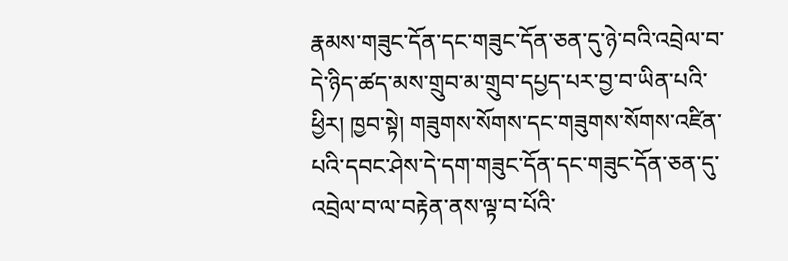རྣམས་གཟུང་དོན་དང་གཟུང་དོན་ཅན་དུ་ཉེ་བའི་འབྲེལ་བ་དེ་ཉིད་ཚད་མས་གྲུབ་མ་གྲུབ་དཔྱད་པར་བྱ་བ་ཡིན་པའི་ཕྱིར། ཁྱབ་སྟེ། གཟུགས་སོགས་དང་གཟུགས་སོགས་འཛིན་པའི་དབང་ཤེས་དེ་དག་གཟུང་དོན་དང་གཟུང་དོན་ཅན་དུ་འབྲེལ་བ་ལ་བརྟེན་ནས་ལྟ་བ་པོའི་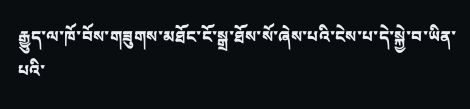རྒྱུད་ལ་ཁོ་བོས་གཟུགས་མཐོང་ངོ་སྒྲ་ཐོས་སོ་ཞེས་པའི་ངེས་པ་དེ་སྐྱེ་བ་ཡིན་པའི་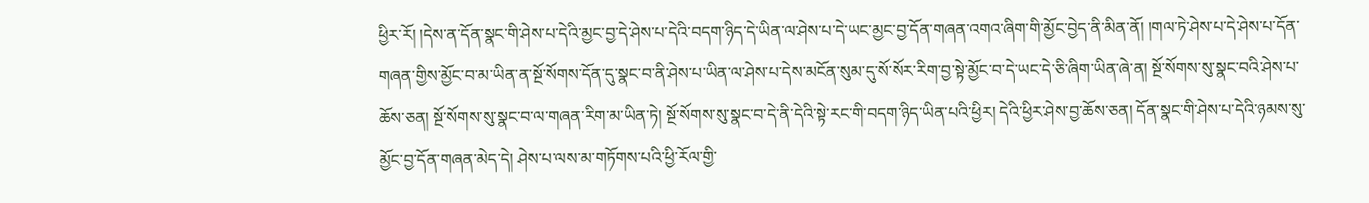ཕྱིར་རོ། །དེས་ན་དོན་སྣང་གི་ཤེས་པ་དེའི་མྱང་བྱ་དེ་ཤེས་པ་དེའི་བདག་ཉིད་དེ་ཡིན་ལ་ཤེས་པ་དེ་ཡང་མྱང་བྱ་དོན་གཞན་འགའ་ཞིག་གི་མྱོང་བྱེད་ནི་མིན་ནོ། །གལ་ཏེ་ཤེས་པ་དེ་ཤེས་པ་དོན་གཞན་གྱིས་མྱོང་བ་མ་ཡིན་ན་སྔོ་སོགས་དོན་དུ་སྣང་བ་ནི་ཤེས་པ་ཡིན་ལ་ཤེས་པ་དེས་མངོན་སུམ་དུ་སོ་སོར་རིག་བྱ་སྟེ་མྱོང་བ་དེ་ཡང་དེ་ཅི་ཞིག་ཡིན་ཞེ་ན། སྔོ་སོགས་སུ་སྣང་བའི་ཤེས་པ་ཆོས་ཅན། སྔོ་སོགས་སུ་སྣང་བ་ལ་གཞན་རིག་མ་ཡིན་ཏེ། སྔོ་སོགས་སུ་སྣང་བ་དེ་ནི་དེའི་སྟེ་རང་གི་བདག་ཉིད་ཡིན་པའི་ཕྱིར། དེའི་ཕྱིར་ཤེས་བྱ་ཆོས་ཅན། དོན་སྣང་གི་ཤེས་པ་དེའི་ཉམས་སུ་མྱོང་བྱ་དོན་གཞན་མེད་དེ། ཤེས་པ་ལས་མ་གཏོགས་པའི་ཕྱི་རོལ་གྱི་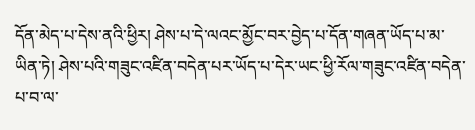དོན་མེད་པ་དེས་ནའི་ཕྱིར། ཤེས་པ་དེ་ལའང་མྱོང་བར་བྱེད་པ་དོན་གཞན་ཡོད་པ་མ་ཡིན་ཏེ། ཤེས་པའི་གཟུང་འཛིན་བདེན་པར་ཡོད་པ་དེར་ཡང་ཕྱི་རོལ་གཟུང་འཛིན་བདེན་པ་བ་ལ་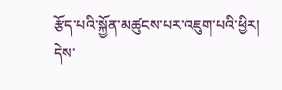རྩོད་པའི་སྐྱོན་མཚུངས་པར་འཇུག་པའི་ཕྱིར། དེས་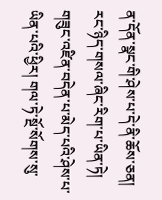ན་དོན་སྣང་གི་ཤེས་པ་དེ་ནི་ཆོས་ཅན། རང་ཉིད་གསལ་ཞིང་རིག་པ་ཡིན་ཏེ། གཟུང་འཛིན་བདེན་པ་མེད་པའི་ཤེས་པ་ཡིན་པའི་ཕྱིར། གལ་ཏེ་སྔོ་སོགས་སུ་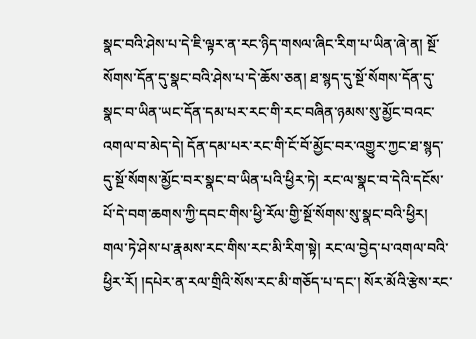སྣང་བའི་ཤེས་པ་དེ་ཇི་ལྟར་ན་རང་ཉིད་གསལ་ཞིང་རིག་པ་ཡིན་ཞེ་ན། སྔོ་སོགས་དོན་དུ་སྣང་བའི་ཤེས་པ་དེ་ཆོས་ཅན། ཐ་སྙད་དུ་སྔོ་སོགས་དོན་དུ་སྣང་བ་ཡིན་ཡང་དོན་དམ་པར་རང་གི་རང་བཞིན་ཉམས་སུ་མྱོང་བའང་འགལ་བ་མེད་དེ། དོན་དམ་པར་རང་གི་ངོ་བོ་མྱོང་བར་འགྱུར་ཀྱང་ཐ་སྙད་དུ་སྔོ་སོགས་མྱོང་བར་སྣང་བ་ཡིན་པའི་ཕྱིར་ཏེ། རང་ལ་སྣང་བ་དེའི་དངོས་པོ་དེ་བག་ཆགས་ཀྱི་དབང་གིས་ཕྱི་རོལ་གྱི་སྔོ་སོགས་སུ་སྣང་བའི་ཕྱིར། གལ་ཏེ་ཤེས་པ་རྣམས་རང་གིས་རང་མི་རིག་སྟེ། རང་ལ་བྱེད་པ་འགལ་བའི་ཕྱིར་རོ། །དཔེར་ན་རལ་གྲིའི་སོས་རང་མི་གཅོད་པ་དང་། སོར་མོའི་རྩེས་རང་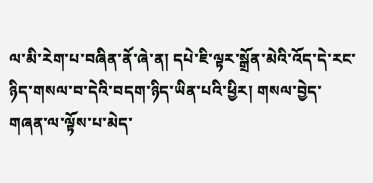ལ་མི་རེག་པ་བཞིན་ནོ་ཞེ་ན། དཔེ་ཇི་ལྟར་སྒྲོན་མེའི་འོད་དེ་རང་ཉིད་གསལ་བ་དེའི་བདག་ཉིད་ཡིན་པའི་ཕྱིར། གསལ་བྱེད་གཞན་ལ་ལྟོས་པ་མེད་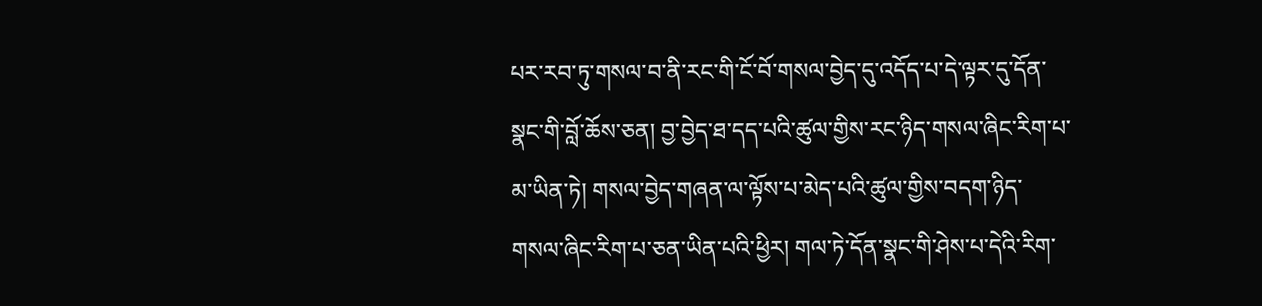པར་རབ་ཏུ་གསལ་བ་ནི་རང་གི་ངོ་བོ་གསལ་བྱེད་དུ་འདོད་པ་དེ་ལྟར་དུ་དོན་སྣང་གི་བློ་ཆོས་ཅན། བྱ་བྱེད་ཐ་དད་པའི་ཚུལ་གྱིས་རང་ཉིད་གསལ་ཞིང་རིག་པ་མ་ཡིན་ཏེ། གསལ་བྱེད་གཞན་ལ་ལྟོས་པ་མེད་པའི་ཚུལ་གྱིས་བདག་ཉིད་གསལ་ཞིང་རིག་པ་ཅན་ཡིན་པའི་ཕྱིར། གལ་ཏེ་དོན་སྣང་གི་ཤེས་པ་དེའི་རིག་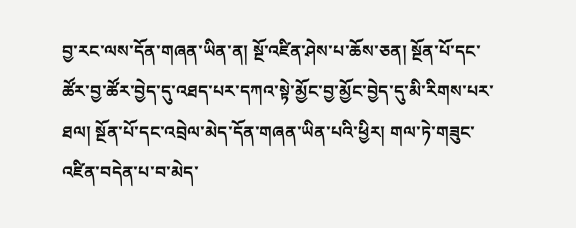བྱ་རང་ལས་དོན་གཞན་ཡིན་ན། སྔོ་འཛིན་ཤེས་པ་ཆོས་ཅན། སྔོན་པོ་དང་ཚོར་བྱ་ཚོར་བྱེད་དུ་འཐད་པར་དཀའ་སྟེ་མྱོང་བྱ་མྱོང་བྱེད་དུ་མི་རིགས་པར་ཐལ། སྔོན་པོ་དང་འབྲེལ་མེད་དོན་གཞན་ཡིན་པའི་ཕྱིར། གལ་ཏེ་གཟུང་འཛིན་བདེན་པ་བ་མེད་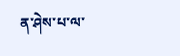ན་ཤེས་པ་ལ་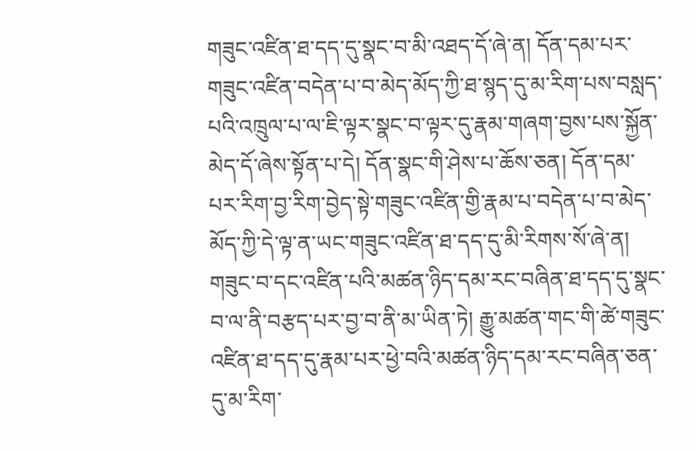གཟུང་འཛིན་ཐ་དད་དུ་སྣང་བ་མི་འཐད་དོ་ཞེ་ན། དོན་དམ་པར་གཟུང་འཛིན་བདེན་པ་བ་མེད་མོད་ཀྱི་ཐ་སྙད་དུ་མ་རིག་པས་བསླད་པའི་འཁྲུལ་པ་ལ་ཇི་ལྟར་སྣང་བ་ལྟར་དུ་རྣམ་གཞག་བྱས་པས་སྐྱོན་མེད་དོ་ཞེས་སྟོན་པ་དེ། དོན་སྣང་གི་ཤེས་པ་ཆོས་ཅན། དོན་དམ་པར་རིག་བྱ་རིག་བྱེད་སྟེ་གཟུང་འཛིན་གྱི་རྣམ་པ་བདེན་པ་བ་མེད་མོད་ཀྱི་དེ་ལྟ་ན་ཡང་གཟུང་འཛིན་ཐ་དད་དུ་མི་རིགས་སོ་ཞེ་ན། གཟུང་བ་དང་འཛིན་པའི་མཚན་ཉིད་དམ་རང་བཞིན་ཐ་དད་དུ་སྣང་བ་ལ་ནི་བརྩད་པར་བྱ་བ་ནི་མ་ཡིན་ཏེ། རྒྱུ་མཚན་གང་གི་ཚེ་གཟུང་འཛིན་ཐ་དད་དུ་རྣམ་པར་ཕྱེ་བའི་མཚན་ཉིད་དམ་རང་བཞིན་ཅན་དུ་མ་རིག་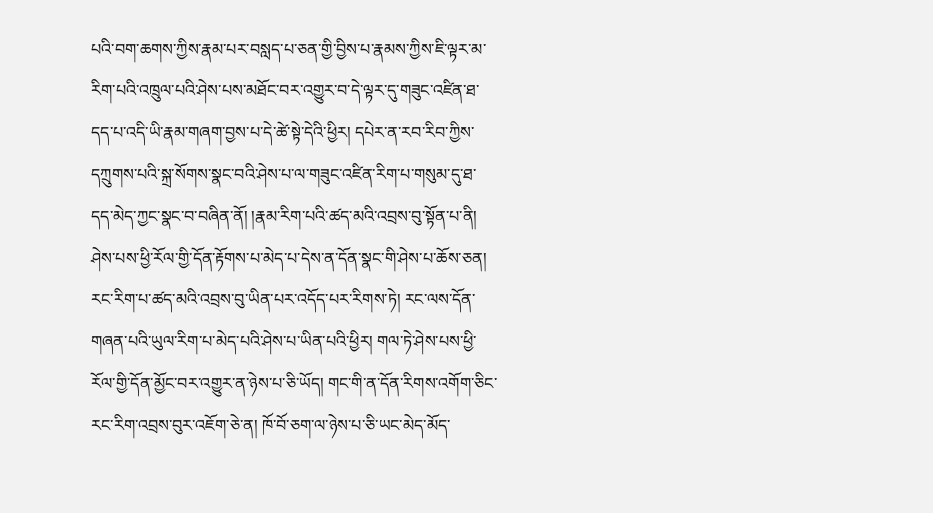པའི་བག་ཆགས་ཀྱིས་རྣམ་པར་བསླད་པ་ཅན་གྱི་བྱིས་པ་རྣམས་ཀྱིས་ཇི་ལྟར་མ་རིག་པའི་འཁྲུལ་པའི་ཤེས་པས་མཐོང་བར་འགྱུར་བ་དེ་ལྟར་དུ་གཟུང་འཛིན་ཐ་དད་པ་འདི་ཡི་རྣམ་གཞག་བྱས་པ་དེ་ཚེ་སྟེ་དེའི་ཕྱིར། དཔེར་ན་རབ་རིབ་ཀྱིས་དཀྲུགས་པའི་སྐྲ་སོགས་སྣང་བའི་ཤེས་པ་ལ་གཟུང་འཛིན་རིག་པ་གསུམ་དུ་ཐ་དད་མེད་ཀྱང་སྣང་བ་བཞིན་ནོ། །རྣམ་རིག་པའི་ཚད་མའི་འབྲས་བུ་སྟོན་པ་ནི། ཤེས་པས་ཕྱི་རོལ་གྱི་དོན་རྟོགས་པ་མེད་པ་དེས་ན་དོན་སྣང་གི་ཤེས་པ་ཆོས་ཅན། རང་རིག་པ་ཚད་མའི་འབྲས་བུ་ཡིན་པར་འདོད་པར་རིགས་ཏེ། རང་ལས་དོན་གཞན་པའི་ཡུལ་རིག་པ་མེད་པའི་ཤེས་པ་ཡིན་པའི་ཕྱིར། གལ་ཏེ་ཤེས་པས་ཕྱི་རོལ་གྱི་དོན་མྱོང་བར་འགྱུར་ན་ཉེས་པ་ཅི་ཡོད། གང་གི་ན་དོན་རིགས་འགོག་ཅིང་རང་རིག་འབྲས་བུར་འཇོག་ཅེ་ན། ཁོ་བོ་ཅག་ལ་ཉེས་པ་ཅི་ཡང་མེད་མོད་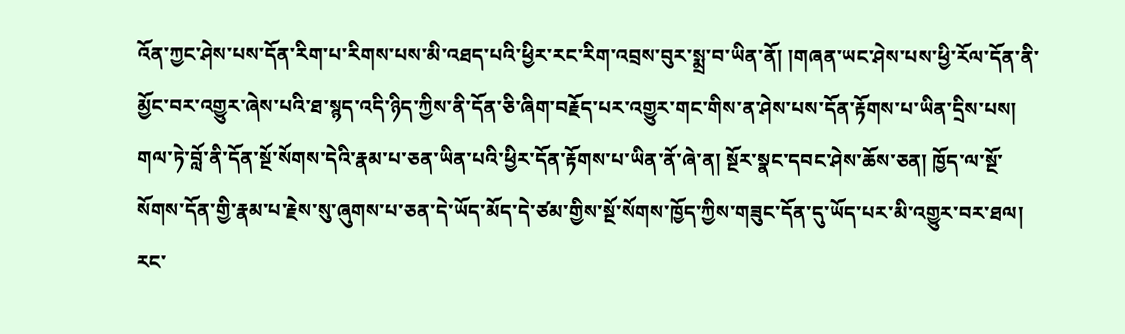འོན་ཀྱང་ཤེས་པས་དོན་རིག་པ་རིགས་པས་མི་འཐད་པའི་ཕྱིར་རང་རིག་འབྲས་བུར་སྨྲ་བ་ཡིན་ནོ། །གཞན་ཡང་ཤེས་པས་ཕྱི་རོལ་དོན་ནི་མྱོང་བར་འགྱུར་ཞེས་པའི་ཐ་སྙད་འདི་ཉིད་ཀྱིས་ནི་དོན་ཅི་ཞིག་བརྗོད་པར་འགྱུར་གང་གིས་ན་ཤེས་པས་དོན་རྟོགས་པ་ཡིན་དྲིས་པས། གལ་ཏེ་བློ་ནི་དོན་སྔོ་སོགས་དེའི་རྣམ་པ་ཅན་ཡིན་པའི་ཕྱིར་དོན་རྟོགས་པ་ཡིན་ནོ་ཞེ་ན། སྔོར་སྣང་དབང་ཤེས་ཆོས་ཅན། ཁྱོད་ལ་སྔོ་སོགས་དོན་གྱི་རྣམ་པ་རྗེས་སུ་ཞུགས་པ་ཅན་དེ་ཡོད་མོད་དེ་ཙམ་གྱིས་སྔོ་སོགས་ཁྱོད་ཀྱིས་གཟུང་དོན་དུ་ཡོད་པར་མི་འགྱུར་བར་ཐལ། རང་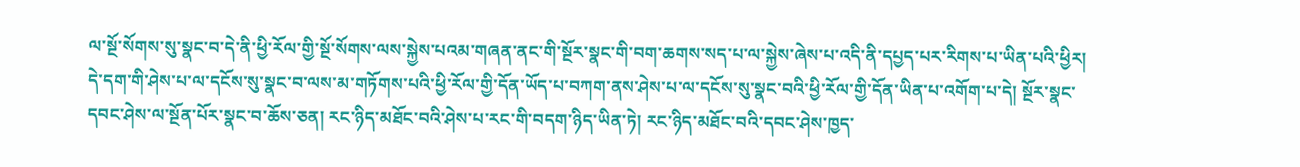ལ་སྔོ་སོགས་སུ་སྣང་བ་དེ་ནི་ཕྱི་རོལ་གྱི་སྔོ་སོགས་ལས་སྐྱེས་པའམ་གཞན་ནང་གི་སྔོར་སྣང་གི་བག་ཆགས་སད་པ་ལ་སྐྱེས་ཞེས་པ་འདི་ནི་དཔྱད་པར་རིགས་པ་ཡིན་པའི་ཕྱིར། དེ་དག་གི་ཤེས་པ་ལ་དངོས་སུ་སྣང་བ་ལས་མ་གཏོགས་པའི་ཕྱི་རོལ་གྱི་དོན་ཡོད་པ་བཀག་ནས་ཤེས་པ་ལ་དངོས་སུ་སྣང་བའི་ཕྱི་རོལ་གྱི་དོན་ཡིན་པ་འགོག་པ་དེ། སྔོར་སྣང་དབང་ཤེས་ལ་སྔོན་པོར་སྣང་བ་ཆོས་ཅན། རང་ཉིད་མཐོང་བའི་ཤེས་པ་རང་གི་བདག་ཉིད་ཡིན་ཏེ། རང་ཉིད་མཐོང་བའི་དབང་ཤེས་ཁྱད་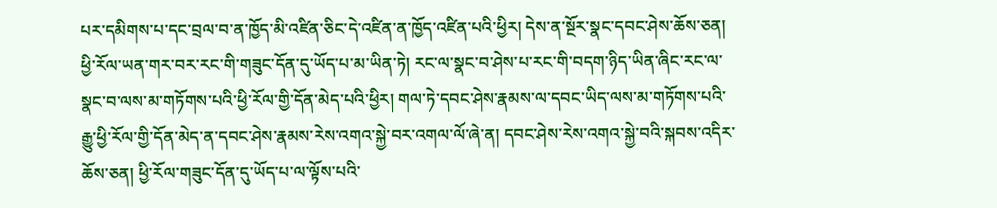པར་དམིགས་པ་དང་བྲལ་བ་ན་ཁྱོད་མི་འཛིན་ཅིང་དེ་འཛིན་ན་ཁྱོད་འཛིན་པའི་ཕྱིར། དེས་ན་སྔོར་སྣང་དབང་ཤེས་ཆོས་ཅན། ཕྱི་རོལ་ཡན་གར་བར་རང་གི་གཟུང་དོན་དུ་ཡོད་པ་མ་ཡིན་ཏེ། རང་ལ་སྣང་བ་ཤེས་པ་རང་གི་བདག་ཉིད་ཡིན་ཞིང་རང་ལ་སྣང་བ་ལས་མ་གཏོགས་པའི་ཕྱི་རོལ་གྱི་དོན་མེད་པའི་ཕྱིར། གལ་ཏེ་དབང་ཤེས་རྣམས་ལ་དབང་ཡིད་ལས་མ་གཏོགས་པའི་རྒྱུ་ཕྱི་རོལ་གྱི་དོན་མེད་ན་དབང་ཤེས་རྣམས་རེས་འགའ་སྐྱེ་བར་འགལ་ལོ་ཞེ་ན། དབང་ཤེས་རེས་འགའ་སྐྱེ་བའི་སྐབས་འདིར་ཆོས་ཅན། ཕྱི་རོལ་གཟུང་དོན་དུ་ཡོད་པ་ལ་ལྟོས་པའི་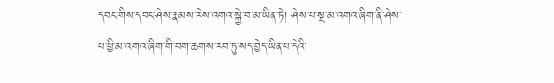དབང་གིས་དབང་ཤེས་རྣམས་རེས་འགའ་སྐྱེ་བ་མ་ཡིན་ཏེ། ཤེས་པ་སྔ་མ་འགའ་ཞིག་ནི་ཤེས་པ་ཕྱི་མ་འགའ་ཞིག་གི་བག་ཆགས་རབ་ཏུ་སད་བྱེད་ཡིན་པ་དེའི་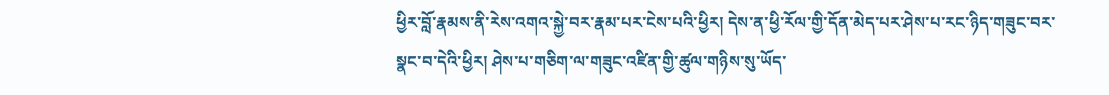ཕྱིར་བློ་རྣམས་ནི་རེས་འགའ་སྐྱེ་བར་རྣམ་པར་ངེས་པའི་ཕྱིར། དེས་ན་ཕྱི་རོལ་གྱི་དོན་མེད་པར་ཤེས་པ་རང་ཉིད་གཟུང་བར་སྣང་བ་དེའི་ཕྱིར། ཤེས་པ་གཅིག་ལ་གཟུང་འཛིན་གྱི་ཚུལ་གཉིས་སུ་ཡོད་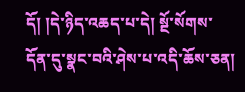དོ། །དེ་ཉིད་འཆད་པ་དེ། སྔོ་སོགས་དོན་དུ་སྣང་བའི་ཤེས་པ་འདི་ཆོས་ཅན།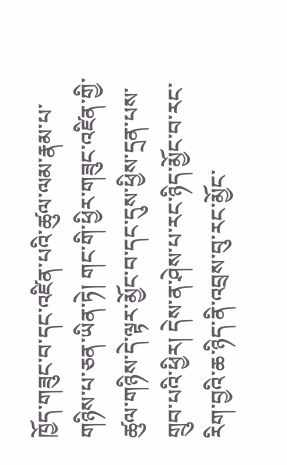ཁྱོད་གཟུང་བ་དང་འཛིན་པའི་ཚུལ་ལམ་རྣམ་པ་གཉིས་པ་ཅན་ཡིན་ཏེ། གང་གི་ཕྱིར་གཟུང་འཛིན་གྱི་ཚུལ་གཉིས་དེ་ལྟར་མྱོང་བ་དང་དུས་ཕྱིས་དྲན་པས་གྲུབ་པའི་ཕྱིར། དེས་ན་ཤེས་པ་རང་ཉིད་མྱོང་བ་རང་རིག་བྱའི་ཆ་ཉིད་ནི་འབྲས་བུ་རང་མྱོང་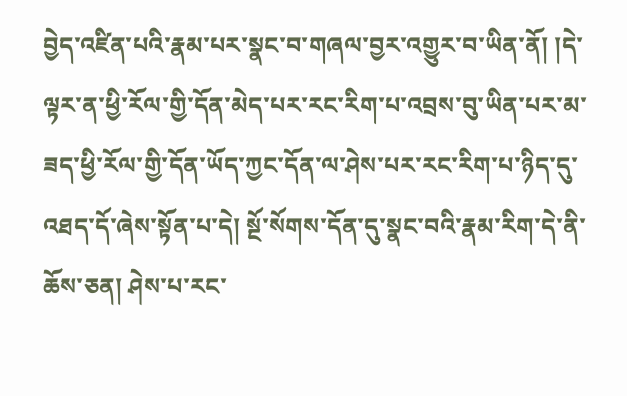བྱེད་འཛིན་པའི་རྣམ་པར་སྣང་བ་གཞལ་བྱར་འགྱུར་བ་ཡིན་ནོ། །དེ་ལྟར་ན་ཕྱི་རོལ་གྱི་དོན་མེད་པར་རང་རིག་པ་འབྲས་བུ་ཡིན་པར་མ་ཟད་ཕྱི་རོལ་གྱི་དོན་ཡོད་ཀྱང་དོན་ལ་ཤེས་པར་རང་རིག་པ་ཉིད་དུ་འཐད་དོ་ཞེས་སྟོན་པ་དེ། སྔོ་སོགས་དོན་དུ་སྣང་བའི་རྣམ་རིག་དེ་ནི་ཆོས་ཅན། ཤེས་པ་རང་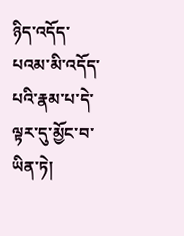ཉིད་འདོད་པའམ་མི་འདོད་པའི་རྣམ་པ་དེ་ལྟར་དུ་མྱོང་བ་ཡིན་ཏེ།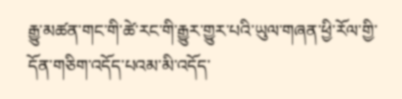རྒྱུ་མཚན་གང་གི་ཚེ་རང་གི་རྒྱུར་གྱུར་པའི་ཡུལ་གཞན་ཕྱི་རོལ་གྱི་དོན་གཅིག་འདོད་པའམ་མི་འདོད་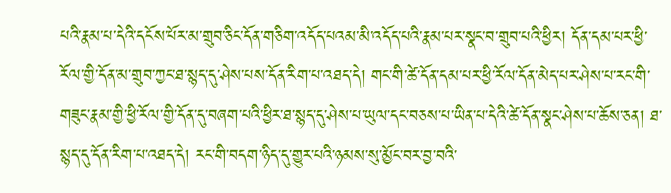པའི་རྣམ་པ་དེའི་དངོས་པོར་མ་གྲུབ་ཅིང་དོན་གཅིག་འདོད་པའམ་མི་འདོད་པའི་རྣམ་པར་སྣང་བ་གྲུབ་པའི་ཕྱིར། དོན་དམ་པར་ཕྱི་རོལ་གྱི་དོན་མ་གྲུབ་ཀྱང་ཐ་སྙད་དུ་ཤེས་པས་དོན་རིག་པ་འཐད་དེ། གང་གི་ཚེ་དོན་དམ་པར་ཕྱི་རོལ་དོན་མེད་པར་ཤེས་པ་རང་གི་གཟུང་རྣམ་གྱི་ཕྱི་རོལ་གྱི་དོན་དུ་བཞག་པའི་ཕྱིར་ཐ་སྙད་དུ་ཤེས་པ་ཡུལ་དང་བཅས་པ་ཡིན་པ་དེའི་ཚེ་དོན་སྣང་ཤེས་པ་ཆོས་ཅན། ཐ་སྙད་དུ་དོན་རིག་པ་འཐད་དེ། རང་གི་བདག་ཉིད་དུ་གྱུར་པའི་ཉམས་སུ་མྱོང་བར་བྱ་བའི་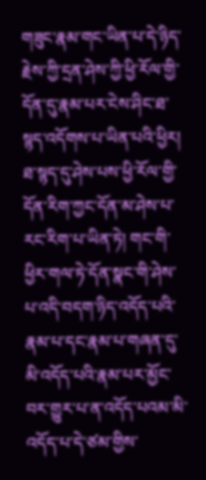གཟུང་རྣམ་གང་ཡིན་པ་དེ་ཉིད་རྗེས་ཀྱི་དྲན་ཤེས་ཀྱི་ཕྱི་རོལ་གྱི་དོན་དུ་རྣམ་པར་ངེས་ཤིང་ཐ་སྙད་འདོགས་པ་ཡིན་པའི་ཕྱིར། ཐ་སྙད་དུ་ཤེས་པས་ཕྱི་རོལ་གྱི་དོན་རིག་ཀྱང་དོན་མ་ཤེས་པ་རང་རིག་པ་ཡིན་ཏེ། གང་གི་ཕྱིར་གལ་ཏེ་དོན་སྣང་གི་ཤེས་པ་འདི་བདག་ཉིད་འདོད་པའི་རྣམ་པ་དང་རྣམ་པ་གཞན་དུ་མི་འདོད་པའི་རྣམ་པར་མྱོང་བར་གྱུར་པ་ན་འདོད་པའམ་མི་འདོད་པ་དེ་ཙམ་གྱིས་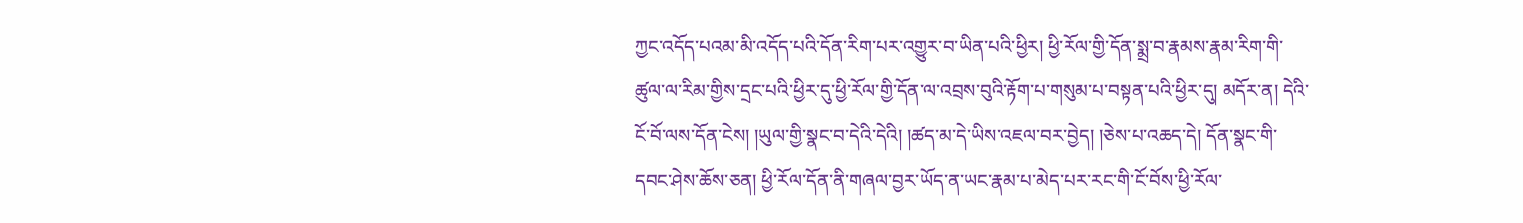ཀྱང་འདོད་པའམ་མི་འདོད་པའི་དོན་རིག་པར་འགྱུར་བ་ཡིན་པའི་ཕྱིར། ཕྱི་རོལ་གྱི་དོན་སྨྲ་བ་རྣམས་རྣམ་རིག་གི་ཚུལ་ལ་རིམ་གྱིས་དྲང་པའི་ཕྱིར་དུ་ཕྱི་རོལ་གྱི་དོན་ལ་འབྲས་བུའི་རྟོག་པ་གསུམ་པ་བསྟན་པའི་ཕྱིར་དུ། མདོར་ན། དེའི་ངོ་བོ་ལས་དོན་ངེས། །ཡུལ་གྱི་སྣང་བ་དེའི་དེའི། །ཚད་མ་དེ་ཡིས་འཇལ་བར་བྱེད། །ཅེས་པ་འཆད་དེ། དོན་སྣང་གི་དབང་ཤེས་ཆོས་ཅན། ཕྱི་རོལ་དོན་ནི་གཞལ་བྱར་ཡོད་ན་ཡང་རྣམ་པ་མེད་པར་རང་གི་ངོ་བོས་ཕྱི་རོལ་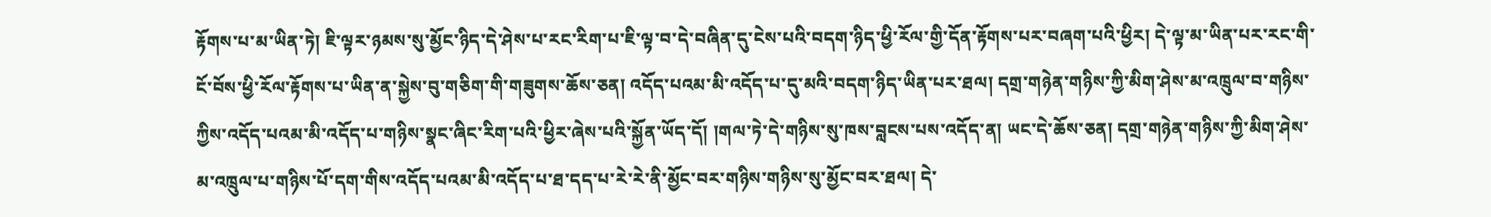རྟོགས་པ་མ་ཡིན་ཏེ། ཇི་ལྟར་ཉམས་སུ་མྱོང་ཉིད་དེ་ཤེས་པ་རང་རིག་པ་ཇི་ལྟ་བ་དེ་བཞིན་དུ་ངེས་པའི་བདག་ཉིད་ཕྱི་རོལ་གྱི་དོན་རྟོགས་པར་བཞག་པའི་ཕྱིར། དེ་ལྟ་མ་ཡིན་པར་རང་གི་ངོ་བོས་ཕྱི་རོལ་རྟོགས་པ་ཡིན་ན་སྐྱེས་བུ་གཅིག་གི་གཟུགས་ཆོས་ཅན། འདོད་པའམ་མི་འདོད་པ་དུ་མའི་བདག་ཉིད་ཡིན་པར་ཐལ། དགྲ་གཉེན་གཉིས་ཀྱི་མིག་ཤེས་མ་འཁྲུལ་བ་གཉིས་ཀྱིས་འདོད་པའམ་མི་འདོད་པ་གཉིས་སྣང་ཞིང་རིག་པའི་ཕྱིར་ཞེས་པའི་སྐྱོན་ཡོད་དོ། །གལ་ཏེ་དེ་གཉིས་སུ་ཁས་བླངས་པས་འདོད་ན། ཡང་དེ་ཆོས་ཅན། དགྲ་གཉེན་གཉིས་ཀྱི་མིག་ཤེས་མ་འཁྲུལ་པ་གཉིས་པོ་དག་གིས་འདོད་པའམ་མི་འདོད་པ་ཐ་དད་པ་རེ་རེ་ནི་མྱོང་བར་གཉིས་གཉིས་སུ་མྱོང་བར་ཐལ། དེ་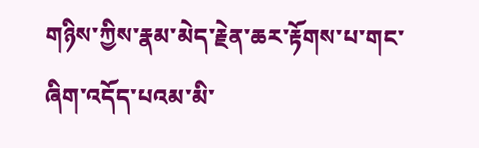གཉིས་ཀྱིས་རྣམ་མེད་རྗེན་ཆར་རྟོགས་པ་གང་ཞིག་འདོད་པའམ་མི་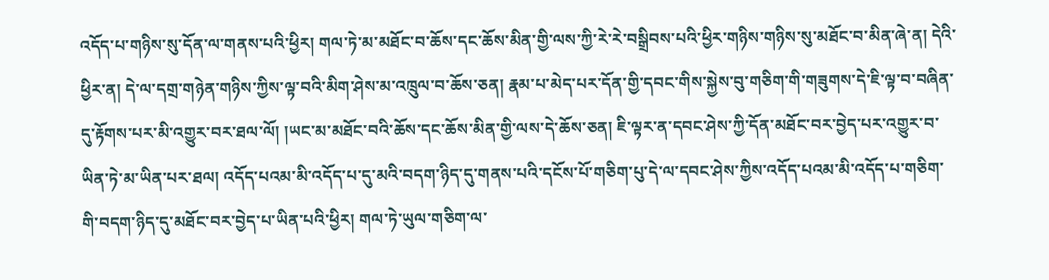འདོད་པ་གཉིས་སུ་དོན་ལ་གནས་པའི་ཕྱིར། གལ་ཏེ་མ་མཐོང་བ་ཆོས་དང་ཆོས་མིན་གྱི་ལས་ཀྱི་རེ་རེ་བསྒྲིབས་པའི་ཕྱིར་གཉིས་གཉིས་སུ་མཐོང་བ་མིན་ཞེ་ན། དེའི་ཕྱིར་ན། དེ་ལ་དགྲ་གཉེན་གཉིས་ཀྱིས་ལྟ་བའི་མིག་ཤེས་མ་འཁྲུལ་བ་ཆོས་ཅན། རྣམ་པ་མེད་པར་དོན་གྱི་དབང་གིས་སྐྱེས་བུ་གཅིག་གི་གཟུགས་དེ་ཇི་ལྟ་བ་བཞིན་དུ་རྟོགས་པར་མི་འགྱུར་བར་ཐལ་ལོ། །ཡང་མ་མཐོང་བའི་ཆོས་དང་ཆོས་མིན་གྱི་ལས་དེ་ཆོས་ཅན། ཇི་ལྟར་ན་དབང་ཤེས་ཀྱི་དོན་མཐོང་བར་བྱེད་པར་འགྱུར་བ་ཡིན་ཏེ་མ་ཡིན་པར་ཐལ། འདོད་པའམ་མི་འདོད་པ་དུ་མའི་བདག་ཉིད་དུ་གནས་པའི་དངོས་པོ་གཅིག་པུ་དེ་ལ་དབང་ཤེས་ཀྱིས་འདོད་པའམ་མི་འདོད་པ་གཅིག་གི་བདག་ཉིད་དུ་མཐོང་བར་བྱེད་པ་ཡིན་པའི་ཕྱིར། གལ་ཏེ་ཡུལ་གཅིག་ལ་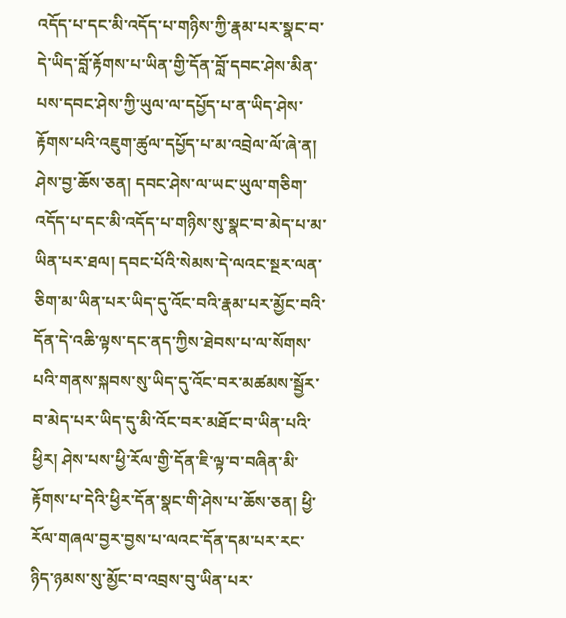འདོད་པ་དང་མི་འདོད་པ་གཉིས་ཀྱི་རྣམ་པར་སྣང་བ་དེ་ཡིད་བློ་རྟོགས་པ་ཡིན་གྱི་དོན་བློ་དབང་ཤེས་མིན་པས་དབང་ཤེས་ཀྱི་ཡུལ་ལ་དཔྱོད་པ་ན་ཡིད་ཤེས་རྟོགས་པའི་འཇུག་ཚུལ་དཔྱོད་པ་མ་འབྲེལ་ལོ་ཞེ་ན། ཤེས་བྱ་ཆོས་ཅན། དབང་ཤེས་ལ་ཡང་ཡུལ་གཅིག་འདོད་པ་དང་མི་འདོད་པ་གཉིས་སུ་སྣང་བ་མེད་པ་མ་ཡིན་པར་ཐལ། དབང་པོའི་སེམས་དེ་ལའང་སྔར་ལན་ཅིག་མ་ཡིན་པར་ཡིད་དུ་འོང་བའི་རྣམ་པར་མྱོང་བའི་དོན་དེ་འཆི་ལྟས་དང་ནད་ཀྱིས་ཐེབས་པ་ལ་སོགས་པའི་གནས་སྐབས་སུ་ཡིད་དུ་འོང་བར་མཚམས་སྦྱོར་བ་མེད་པར་ཡིད་དུ་མི་འོང་བར་མཐོང་བ་ཡིན་པའི་ཕྱིར། ཤེས་པས་ཕྱི་རོལ་གྱི་དོན་ཇི་ལྟ་བ་བཞིན་མི་རྟོགས་པ་དེའི་ཕྱིར་དོན་སྣང་གི་ཤེས་པ་ཆོས་ཅན། ཕྱི་རོལ་གཞལ་བྱར་བྱས་པ་ལའང་དོན་དམ་པར་རང་ཉིད་ཉམས་སུ་མྱོང་བ་འབྲས་བུ་ཡིན་པར་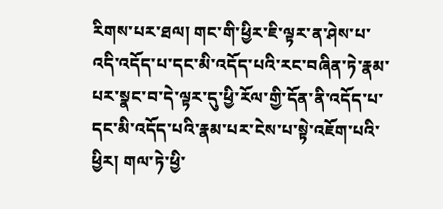རིགས་པར་ཐལ། གང་གི་ཕྱིར་ཇི་ལྟར་ན་ཤེས་པ་འདི་འདོད་པ་དང་མི་འདོད་པའི་རང་བཞིན་ཏེ་རྣམ་པར་སྣང་བ་དེ་ལྟར་དུ་ཕྱི་རོལ་གྱི་དོན་ནི་འདོད་པ་དང་མི་འདོད་པའི་རྣམ་པར་ངེས་པ་སྟེ་འཇོག་པའི་ཕྱིར། གལ་ཏེ་ཕྱི་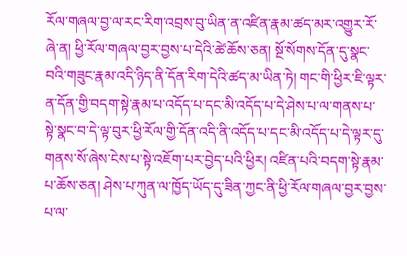རོལ་གཞལ་བྱ་ལ་རང་རིག་འབྲས་བུ་ཡིན་ན་འཛིན་རྣམ་ཚད་མར་འགྱུར་རོ་ཞེ་ན། ཕྱི་རོལ་གཞལ་བྱར་བྱས་པ་དེའི་ཚེ་ཆོས་ཅན། སྔོ་སོགས་དོན་དུ་སྣང་བའི་གཟུང་རྣམ་འདི་ཉིད་ནི་དོན་རིག་དེའི་ཚད་མ་ཡིན་ཏེ། གང་གི་ཕྱིར་ཇི་ལྟར་ན་དོན་གྱི་བདག་སྟེ་རྣམ་པ་འདོད་པ་དང་མི་འདོད་པ་དེ་ཤེས་པ་ལ་གནས་པ་སྟེ་སྣང་བ་དེ་ལྟ་བུར་ཕྱི་རོལ་གྱི་དོན་འདི་ནི་འདོད་པ་དང་མི་འདོད་པ་དེ་ལྟར་དུ་གནས་སོ་ཞེས་ངེས་པ་སྟེ་འཇོག་པར་བྱེད་པའི་ཕྱིར། འཛིན་པའི་བདག་སྟེ་རྣམ་པ་ཆོས་ཅན། ཤེས་པ་ཀུན་ལ་ཁྱོད་ཡོད་དུ་ཟིན་ཀྱང་ནི་ཕྱི་རོལ་གཞལ་བྱར་བྱས་པ་ལ་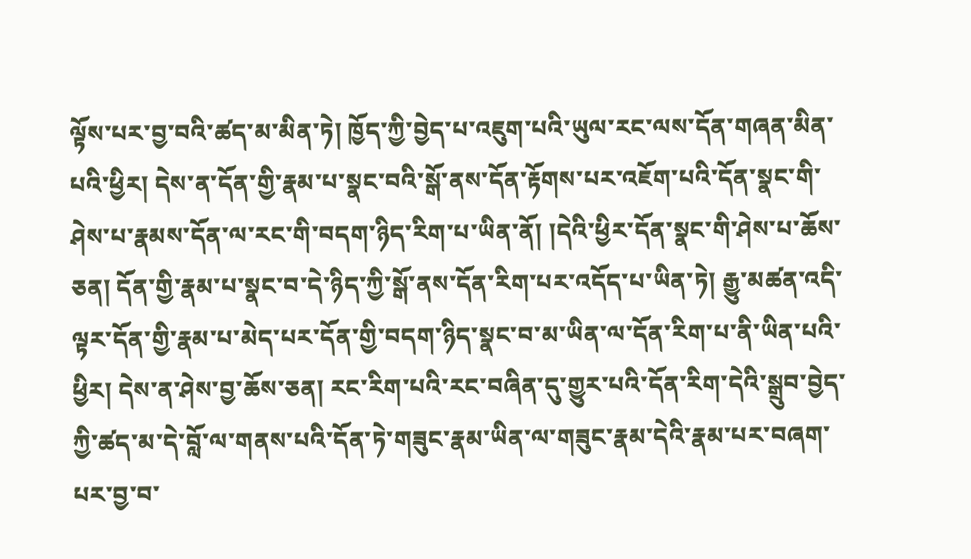ལྟོས་པར་བྱ་བའི་ཚད་མ་མིན་ཏེ། ཁྱོད་ཀྱི་བྱེད་པ་འཇུག་པའི་ཡུལ་རང་ལས་དོན་གཞན་མིན་པའི་ཕྱིར། དེས་ན་དོན་གྱི་རྣམ་པ་སྣང་བའི་སྒོ་ནས་དོན་རྟོགས་པར་འཇོག་པའི་དོན་སྣང་གི་ཤེས་པ་རྣམས་དོན་ལ་རང་གི་བདག་ཉིད་རིག་པ་ཡིན་ནོ། །དེའི་ཕྱིར་དོན་སྣང་གི་ཤེས་པ་ཆོས་ཅན། དོན་གྱི་རྣམ་པ་སྣང་བ་དེ་ཉིད་ཀྱི་སྒོ་ནས་དོན་རིག་པར་འདོད་པ་ཡིན་ཏེ། རྒྱུ་མཚན་འདི་ལྟར་དོན་གྱི་རྣམ་པ་མེད་པར་དོན་གྱི་བདག་ཉིད་སྣང་བ་མ་ཡིན་ལ་དོན་རིག་པ་ནི་ཡིན་པའི་ཕྱིར། དེས་ན་ཤེས་བྱ་ཆོས་ཅན། རང་རིག་པའི་རང་བཞིན་དུ་གྱུར་པའི་དོན་རིག་དེའི་སྒྲུབ་བྱེད་ཀྱི་ཚད་མ་དེ་བློ་ལ་གནས་པའི་དོན་ཏེ་གཟུང་རྣམ་ཡིན་ལ་གཟུང་རྣམ་དེའི་རྣམ་པར་བཞག་པར་བྱ་བ་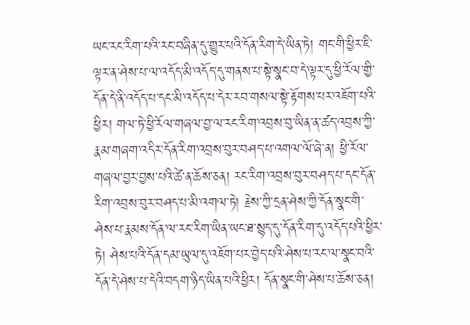ཡང་རང་རིག་པའི་རང་བཞིན་དུ་གྱུར་པའི་དོན་རིག་དེ་ཡིན་ཏེ། གང་གི་ཕྱིར་ཇི་ལྟར་ན་ཤེས་པ་ལ་འདོད་མི་འདོད་དུ་གནས་པ་སྟེ་སྣང་བ་དེ་ལྟར་དུ་ཕྱི་རོལ་གྱི་དོན་དེ་ནི་འདོད་པ་དང་མི་འདོད་པ་དེར་རབ་གསལ་སྟེ་རྟོགས་པར་འཇོག་པའི་ཕྱིར། གལ་ཏེ་ཕྱི་རོལ་གཞལ་བྱ་ལ་རང་རིག་འབྲས་བུ་ཡིན་ན་ཚད་འབྲས་ཀྱི་རྣམ་གཞག་འདིར་དོན་རིག་འབྲས་བུར་བཤད་པ་འགལ་ལོ་ཞེ་ན། ཕྱི་རོལ་གཞལ་བྱར་བྱས་པའི་ཚེ་ན་ཆོས་ཅན། རང་རིག་འབྲས་བུར་བཤད་པ་དང་དོན་རིག་འབྲས་བུར་བཤད་པ་མི་འགལ་ཏེ། རྗེས་ཀྱི་དྲན་ཤེས་ཀྱི་དོན་སྣང་གི་ཤེས་པ་རྣམས་དོན་ལ་རང་རིག་ཡིན་ཡང་ཐ་སྙད་དུ་དོན་རིག་དུ་འདོད་པའི་ཕྱིར་ཏེ། ཤེས་པའི་དོན་དམ་ཡུལ་དུ་འཇོག་པར་བྱེད་པའི་ཤེས་པ་རང་ལ་སྣང་བའི་དོན་དེ་ཤེས་པ་དེའི་བདག་ཉིད་ཡིན་པའི་ཕྱིར། དོན་སྣང་གི་ཤེས་པ་ཆོས་ཅན།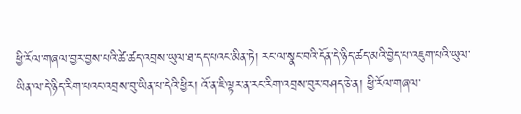ཕྱི་རོལ་གཞལ་བྱར་བྱས་པའི་ཚེ་ཚད་འབྲས་ཡུལ་ཐ་དད་པའང་མིན་ཏེ། རང་ལ་སྣང་བའི་དོན་དེ་ཉིད་ཚད་མའི་བྱེད་པ་འཇུག་པའི་ཡུལ་ཡིན་ལ་དེ་ཉིད་རིག་པའང་འབྲས་བུ་ཡིན་པ་དེའི་ཕྱིར། འོ་ན་ཇི་ལྟར་ན་རང་རིག་འབྲས་བུར་བཤད་ཅེ་ན། ཕྱི་རོལ་གཞལ་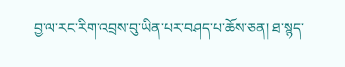བྱ་ལ་རང་རིག་འབྲས་བུ་ཡིན་པར་བཤད་པ་ཆོས་ཅན། ཐ་སྙད་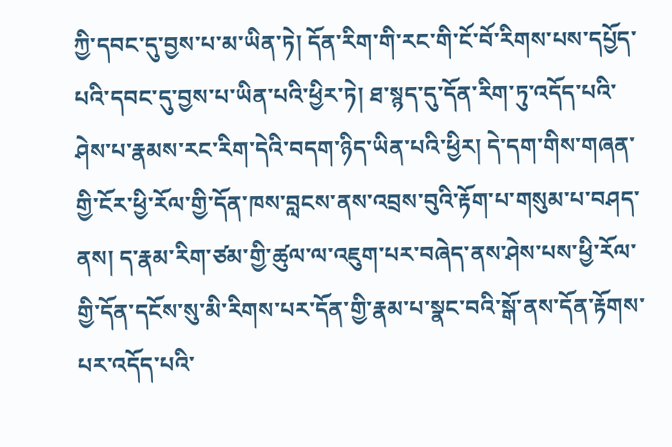ཀྱི་དབང་དུ་བྱས་པ་མ་ཡིན་ཏེ། དོན་རིག་གི་རང་གི་ངོ་བོ་རིགས་པས་དཔྱོད་པའི་དབང་དུ་བྱས་པ་ཡིན་པའི་ཕྱིར་ཏེ། ཐ་སྙད་དུ་དོན་རིག་ཏུ་འདོད་པའི་ཤེས་པ་རྣམས་རང་རིག་དེའི་བདག་ཉིད་ཡིན་པའི་ཕྱིར། དེ་དག་གིས་གཞན་གྱི་ངོར་ཕྱི་རོལ་གྱི་དོན་ཁས་བླངས་ནས་འབྲས་བུའི་རྟོག་པ་གསུམ་པ་བཤད་ནས། ད་རྣམ་རིག་ཙམ་གྱི་ཚུལ་ལ་འཇུག་པར་བཞེད་ནས་ཤེས་པས་ཕྱི་རོལ་གྱི་དོན་དངོས་སུ་མི་རིགས་པར་དོན་གྱི་རྣམ་པ་སྣང་བའི་སྒོ་ནས་དོན་རྟོགས་པར་འདོད་པའི་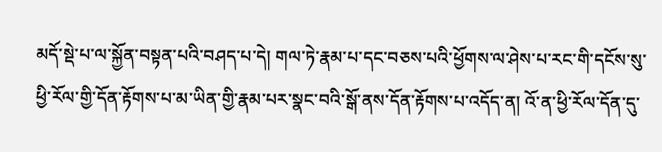མདོ་སྡེ་པ་ལ་སྐྱོན་བསྟན་པའི་བཤད་པ་དེ། གལ་ཏེ་རྣམ་པ་དང་བཅས་པའི་ཕྱོགས་ལ་ཤེས་པ་རང་གི་དངོས་སུ་ཕྱི་རོལ་གྱི་དོན་རྟོགས་པ་མ་ཡིན་གྱི་རྣམ་པར་སྣང་བའི་སྒོ་ནས་དོན་རྟོགས་པ་འདོད་ན། འོ་ན་ཕྱི་རོལ་དོན་དུ་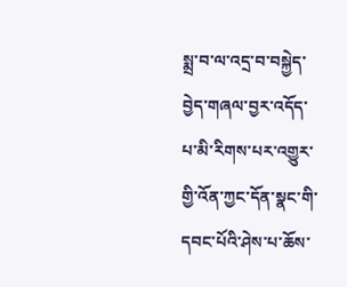སྨྲ་བ་ལ་འདྲ་བ་བསྐྱེད་བྱེད་གཞལ་བྱར་འདོད་པ་མི་རིགས་པར་འགྱུར་གྱི་འོན་ཀྱང་དོན་སྣང་གི་དབང་པོའི་ཤེས་པ་ཆོས་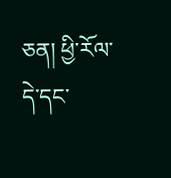ཅན། ཕྱི་རོལ་དེ་དང་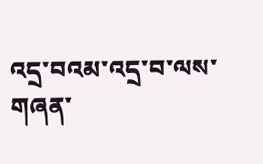འདྲ་བའམ་འདྲ་བ་ལས་གཞན་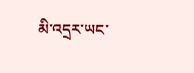མི་འདྲར་ཡང་